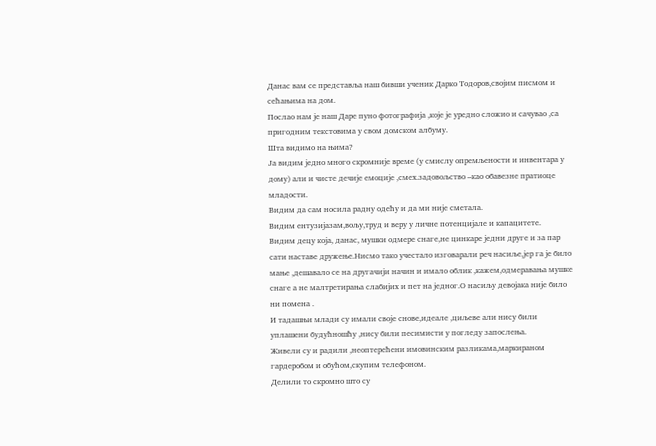Данас вам се представља наш бивши ученик Дарко Тодоров,својим писмом и сећањима на дом.
Послао нам је наш Даре пуно фотографија ,које је уредно сложио и сачувао ,са пригодним текстовима у свом домском албуму.
Шта видимо на њима?
Ја видим једно много скромније време (у смислу опремљености и инвентара у дому) али и чисте дечије емоције ,смех.задовољство –као обавезне пратиоце младости.
Видим да сам носила радну одећу и да ми није сметала.
Видим ентузијазам,вољу,труд и веру у личне потенцијале и капацитете.
Видим децу која, данас, мушки одмере снаге,не цинкаре једни друге и за пар сати наставе дружење.Нисмо тако учестало изговарали реч насиље,јер га је било мање ,дешавало се на другачији начин и имало облик ,кажем,одмеравања мушке снаге а не малтретирања слабијих и пет на једног.О насиљу девојака није било ни помена .
И тадашњи млади су имали своје снове,идеале ,циљеве али нису били уплашени будућношћу ,нису били песимисти у погледу запослења.
Живели су и радили ,неоптерећени имовинским разликама,маркираном гардеробом и обућом,скупим телефоном.
Делили то скромно што су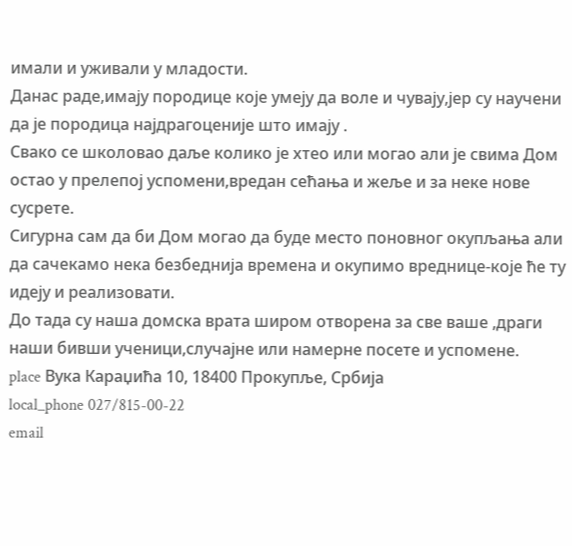имали и уживали у младости.
Данас раде,имају породице које умеју да воле и чувају,јер су научени да је породица најдрагоценије што имају .
Свако се школовао даље колико је хтео или могао али је свима Дом остао у прелепој успомени,вредан сећања и жеље и за неке нове сусрете.
Сигурна сам да би Дом могао да буде место поновног окупљања али да сачекамо нека безбеднија времена и окупимо вреднице-које ће ту идеју и реализовати.
До тада су наша домска врата широм отворена за све ваше ,драги наши бивши ученици,случајне или намерне посете и успомене.
place Вука Караџића 10, 18400 Прокупље, Србија
local_phone 027/815-00-22
email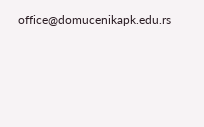office@domucenikapk.edu.rs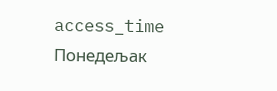access_time Понедељак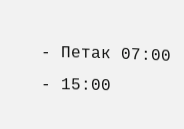- Петак 07:00 - 15:00